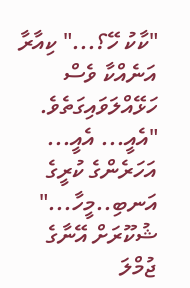"ކާކު ހޭ؟..." ކިއާރާ އަނެއްކާ ވެސް ހަޅޭއްލަވައިގަތެވެ.
"އެއީ... އެއީ... އަހަރެންގެ ކުރީގެ އަނބި..މީހާ..." ޝުކޫރަށް އޭނާގެ ޖުމްލަ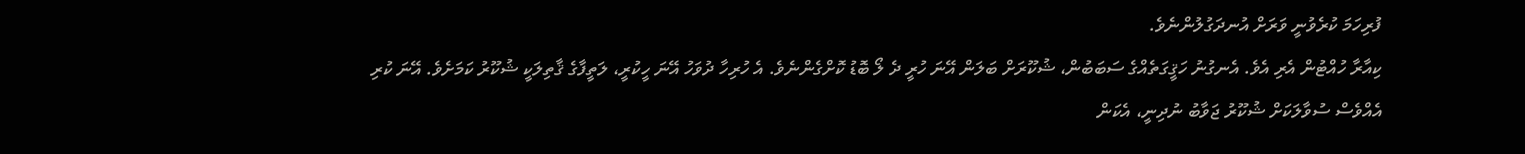ފުރިހަމަ ކުރެވުނީ ވަރަށް އުނދަގުލުންނެވެ.
ކިއާރާ ހުއްޓުން އެރި އެވެ. އެނގުނު ހަޤީގަތެއްގެ ސަބަބުން، ޝުކޫރަށް ބަލަން އޭނަ ހުރީ ދެ ލޯ ބޮޑު ކޮށްގެންނެވެ. އެ ހުރިހާ ދުވަހު އޭނަ ހީކުރީ، ލަތީފާގެ ޤާތިލަކީ ޝުކޫރު ކަމަށެވެ. އޭނަ ކުރި އެއްވެސް ސުވާލަކަށް ޝުކޫރު ޖަވާބު ނުދިނީ، އެކަން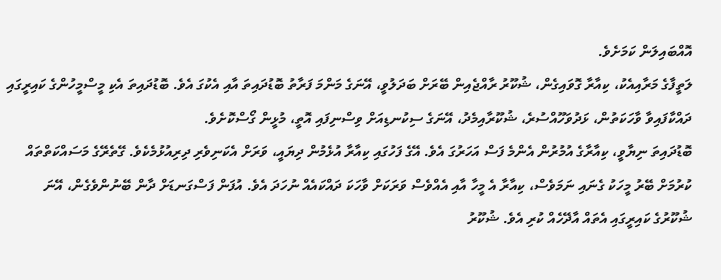އޮއްބައިލަން ކަމަށެވެ.
ލަތީފާގެ މަރާއިއެކު، ކިއާރާ ގޮވައިގެން، ޝުކޫރު ރާއްޖެއިން ބޭރަށް ބަދަލުވީ، އޭނަގެ މަންމަ ފަރާތު ބޮޑުދައިތަ އާއި އެކުގަ އެވެ. ބޮޑުދައިތަ އެކި މީސްމީހުންގެ ކައިރީގައި ދައްކާފައިވާ ވާހަކަތުން، ޅަދުވަހޫއްސުރެ، ޝުކޫރާއިމެދު، އޭނަގެ ސިކުނޑިއަށް ވިސްނިފައި އޮތީ، މުޅީން ގޯސްކޮށެވެ.
ބޮޑުދައިތަ ނިޔާވީ، ކިއާރާގެ އުމުރުން އެންމެ ފަސް އަހަރުގަ އެވެ. އޭގެ ފަހުގައި ކިއާރާ އުޅެމުން ދިޔައީ، ވަރަށް އެކަނިވެރި ދިރިއުޅުމެކެވެ. ގޭތެރޭގެ މަސައްކަތްތައް ކުރުމަށް ބޭރު މީހަކު ގެނައި ނަމަވެސް، ކިއާރާ އެ މީހާ އާއި އެއްވެސް ވަރަކަށް ވާހަކަ ދައްކައެއް ނުހަދަ އެވެ. އުފަން ފަސްގަނޑަށް ދާން ބޭނުންވެގެން، އޭނަ ޝުކޫރުގެ ކައިރީގައި އެތައް އާދޭހެއް ކުރި އެވެ. ޝުކޫރު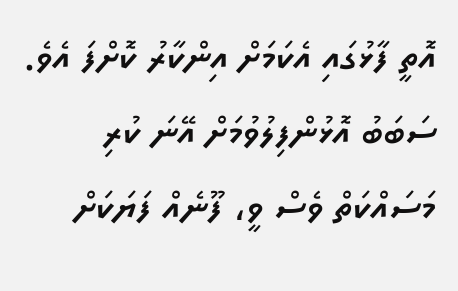އޮތީ ފާޅުގައި އެކަމަށް އިންކާރު ކޮށްފަ އެވެ. ސަބަބު އޮޅުންފިލުވުމަށް އޭނަ ކުރި މަސައްކަތް ވެސް ވީ، ފޫނެއް ފަޔަކަށް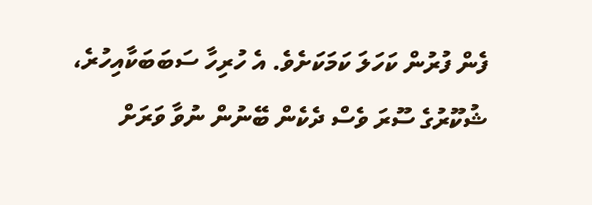ފެން ފުރުން ކަހަލަ ކަމަކަށެވެ. އެ ހުރިހާ ސަބަބަކާއިހުރެ، ޝުކޫރުގެ ސޫރަ ވެސް ދެކެން ބޭނުން ނުވާ ވަރަށް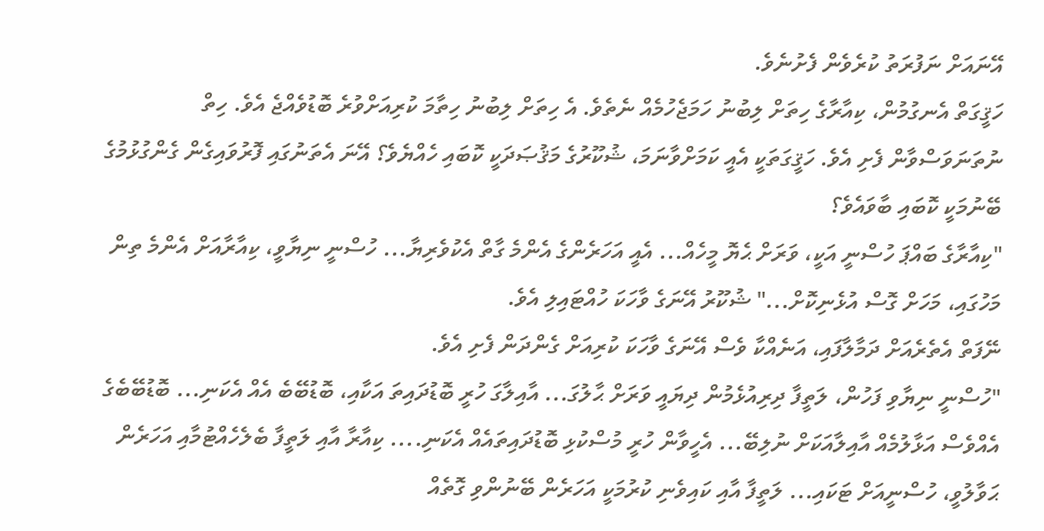އޭނައަށް ނަފުރަތު ކުރެވެން ފެށުނެވެ.
ހަޤީގަތް އެނގުމުން، ކިއާރާގެ ހިތަށް ލިބުނު ހަމަޖެހުމެއް ނެތެވެ. އެ ހިތަށް ލިބުނު ހިތާމަ ކުރިއަށްވުރެ ބޮޑުވެއްޖެ އެވެ. ހިތް ނުތަނަވަސްވާން ފެށި އެވެ. ހަޤީގަތަކީ އެއީ ކަމަށްވާނަމަ، ޝުކޫރުގެ މަޤުޞަދަކީ ކޮބައި ހެއްޔެވެ؟ އޭނަ އެތަނުގައި ފޮރުވައިގެން ގެންގުޅުމުގެ ބޭނުމަކީ ކޮބައި ބާވައެވެ؟
"ކިއާރާގެ ބައްޕަ ހުސްނީ އަކީ، ވަރަށް ޙެޔޮ މީހެއް... އެއީ އަހަރެންގެ އެންމެ ގާތް އެކުވެރިޔާ... ހުސްނީ ނިޔާވީ، ކިއާރާއަށް އެންމެ ތިން މަހުގައި، މަހަށް ގޮސް އުޅެނިކޮށް..." ޝުކޫރު އޭނަގެ ވާހަކަ ހުއްޓައިލި އެވެ.
ނޭފަތް އެތެރެއަށް ދަމާލާފައި، އަނެއްކާ ވެސް އޭނަގެ ވާހަކަ ކުރިއަށް ގެންދަން ފެށި އެވެ.
"ހުސްނީ ނިޔާވި ފަހުން، ލަތީފާ ދިރިއުޅެމުން ދިޔައީ ވަރަށް ޙާލުގަ... އާއިލާގަ ހުރީ ބޮޑުދައިތަ އަކާއި، ބޮޑުބޭބެ އެއް އެކަނި... ބޮޑުބޭބެގެ އެއްވެސް އަޅާލުމެއް އާއިލާއަކަށް ނުލިބޭ... އެހީވާން ހުރީ މުސްކުޅި ބޮޑުދައިތައެއް އެކަނި.... ކިއާރާ އާއި ލަތީފާ ބެލެހެއްޓުމާއި އަހަރެން ޙަވާލުވީ، ހުސްނީއަށް ޓަކައި... ލަތީފާ އާއި ކައިވެނި ކުރުމަކީ އަހަރެން ބޭނުންވި ގޮތެއް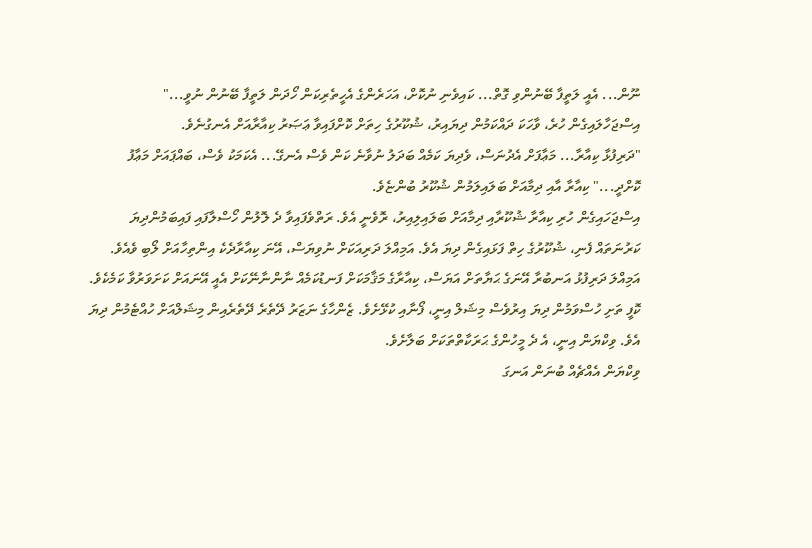ނޫން... އެއީ ލަތީފާ ބޭނުންވި ގޮތް... ކައިވެނި ނުކޮށް، އަހަރެންގެ އެހީތެރިކަން ހޯދަން ލަތީފާ ބޭނުން ނުވީ..." އިސްޖަހާލައިގެން ހުރެ، ވާހަކަ ދައްކަމުން ދިޔައިރު، ޝުކޫރުގެ ހިތަށް ކޮށްފައިވާ ޢަޞަރު ކިއާރާއަށް އެނގުނެވެ.
"ދަރިފުޅާ ކިއާރާ... މަޢާފަށް އެދުނަސް، ވެދިޔަ ކަމެއް ބަދަލު ނުވާނެ ކަން ވެސް އެނގޭ... އެކަމަކު ވެސް، ބައްޕައަށް މަޢާފު ކޮށްދީ..." ކިއާރާ އާއި ދިމާއަށް ބަލައިލަމުން ޝުކޫރު ބުންޏެވެ.
އިސްޖަހައިގެން ހުރި ކިއާރާ ޝުކޫރާއި ދިމާއަށް ބަލައިލިއިރު، ރޮވެނީ އެވެ. ރަތްވެފައިވާ ދެ ލޮލުން ހޯސްލާފައި ފައިބަމުންދިޔަ ކަރުނަތައް ފެނި، ޝުކޫރުގެ ހިތް ފަޅައިގެން ދިޔަ އެވެ. އަމިއްލަ ދަރިއަކަށް ނުވިޔަސް، އޭނަ ކިއާރާދެކެ އިންތިހާއަށް ލޯބި ވެއެވެ. އަމިއްލަ ދަރިފުޅު އަނބުރާ އޭނަގެ ޙަޔާތަށް އަޔަސް، ކިއާރާގެ މަޤާމަކަށް ފަނޑުކަމެއް ނާންނާނޭކަށް އެއީ އޭނައަށް ކަށަވަރުވާ ކަމެކެވެ.
ކޮފީ ތަށި ހުސްވަމުން ދިޔަ އިރުވެސް މިޝަލް އިނީ، ފޯނާއި ކުޅޭށެވެ. ޒެންހާގެ ނަޒަރު ދޭތެރެ ދޭތެރެއިން މިޝަލްއަށް ހުއްޓެމުން ދިޔަ އެވެ. ވިކްޔަން އިނީ، އެ ދެ މީހުންގެ ޙަރަކާތްތަކަށް ބަލާށެވެ.
ވިކްޔަން އެއްޗެއް ބުނަން އަނގަ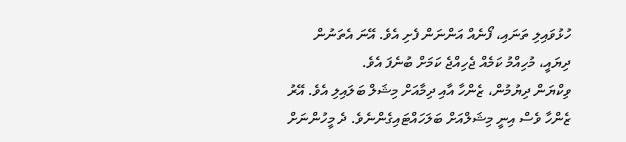ހުޅުވައިލި ތަނައި، ފޯނެއް އަންނަން ފެށި އެވެ. އޭނަ އެތަނުން ދިޔައީ، މުހިއްމު ކަމެއް ޖެހިއްޖެ ކަމަށް ބުނެފަ އެވެ.
ވިކްޔަން ދިޔުމުން، ޒެންހާ އާއި ދިމާއަށް މިޝަލް ބަލައިލި އެވެ. އޭރު ޒެންހާ ވެސް އިނީ މިޝަލްއަށް ބަލަހައްޓައިގެންނެވެ. ދެ މީހުންނަށް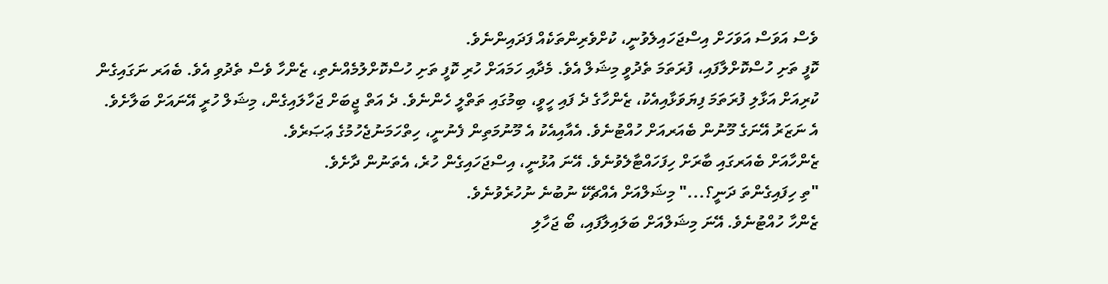ވެސް އަވަސް އަވަހަށް އިސްޖަހައިލެވުނީ، ކުށްވެރިންތަކެއް ފަދައިންނެވެ.
ކޮފީ ތަށި ހުސްކޮށްލާފައި، ފުރަތަމަ ތެދުވީ މިޝަލް އެވެ. މެދާއި ހަމައަށް ހުރި ކޮފީ ތަށި ހުސްކޮށްލުމެއްނެތި، ޒެންހާ ވެސް ތެދުވި އެވެ. ބެއަރ ނަގައިގެން ކުރިއަށް އަޅާލި ފުރަތަމަ ފިޔަވަޅާއިއެކު، ޒެންހާގެ ދެ ފައި ހީވީ، ބިމުގައި ތަތްލީ ހެންނެވެ. ދެ އަތް ޖީބަށް ޖަހާލައިގެން، މިޝަލް ހުރީ އޭނައަށް ބަލާށެވެ. އެ ނަޒަރު އޭނަގެ މޫނުން ބެއަރއަށް ހުއްޓުނެވެ. އެއާއިއެކު އެ މޫނުމަތިން ފެނުނީ، ހިތްހަމަނުޖެހުމުގެ ޢަޞަރެވެ.
ޒެންހާއަށް ބެއަރގައި ބާރަށް ހިފަހައްޓާލެވުނެވެ. އޭނަ އުޅުނީ، އިސްޖަހައިގެން ހުރެ، އެތަނުން ދާށެވެ.
"ތި ހިފައިގެންތަ ދަނީ؟..." މިޝަލްއަށް އެއްޗެކޭ ނުބުނެ ނުހުރެވުނެވެ.
ޒެންހާ ހުއްޓުނެވެ. އޭނަ މިޝަލްއަށް ބަލައިލާފައި، ބޯ ޖަހާލި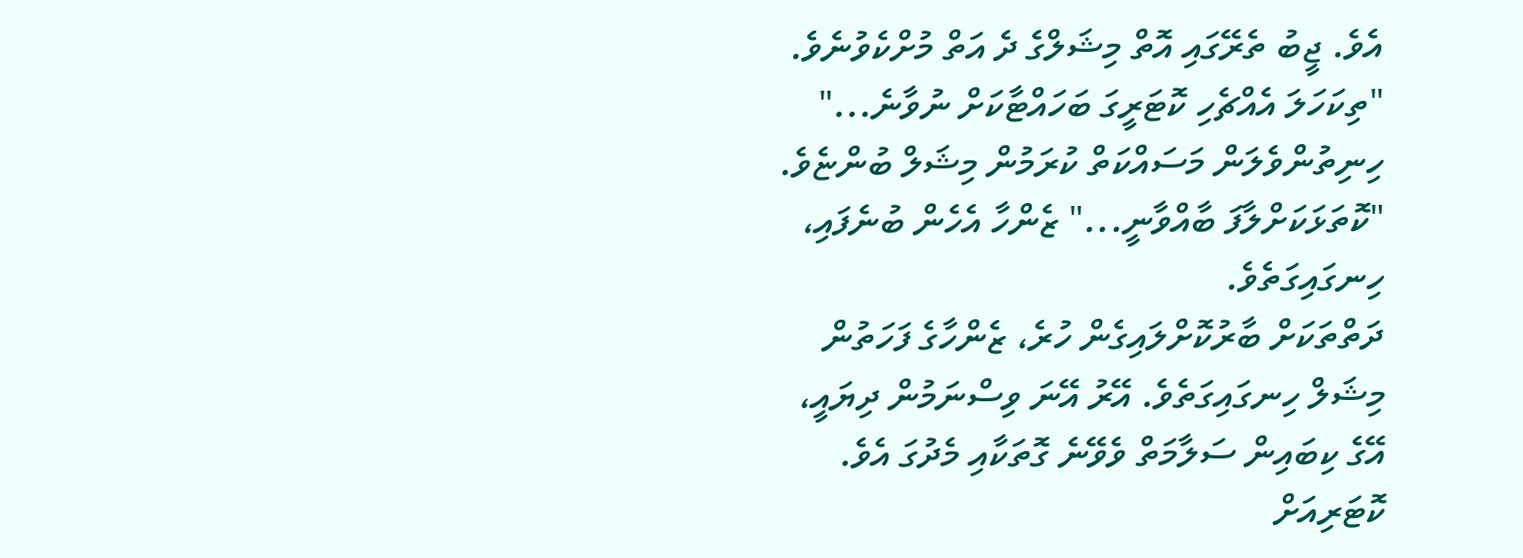އެވެ. ޖީބު ތެރޭގައި އޮތް މިޝަލްގެ ދެ އަތް މުށްކެވުނެވެ.
"ތިކަހަލަ އެއްޗެހި ކޮޓަރީގަ ބަހައްޓާކަށް ނުވާނެ..." ހިނިތުންވެލަން މަސައްކަތް ކުރަމުން މިޝަލް ބުންޏެވެ.
"ކޮތަޅަކަށްލާފަ ބާއްވާނީ..." ޒެންހާ އެހެން ބުނެފައި، ހިނގައިގަތެވެ.
ދަތްތަކަށް ބާރުކޮށްލައިގެން ހުރެ، ޒެންހާގެ ފަހަތުން މިޝަލް ހިނގައިގަތެވެ. އޭރު އޭނަ ވިސްނަމުން ދިޔައީ، އޭގެ ކިބައިން ސަލާމަތް ވެވޭނެ ގޮތަކާއި މެދުގަ އެވެ.
ކޮޓަރިއަށް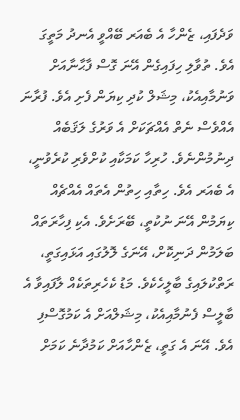ވަދެފައި، ޒެންހާ އެ ބެއަރ ބޭއްވީ އެނދު މަތީގަ އެވެ. ތުވާލި ހިފައިގެން އޭނަ ގޮސް ފާޙާނާއަށް ވަނުމާއިއެކު، މިޝަލް ކުދި ކިޔަން ފެށި އެވެ. ފުރާނަ އެއްވެސް ނެތް އެއްޗަކަށް އެ ވަރުގެ ލަޤަބެއް ދިނުމުންނެވެ. ހުރިހާ ކަމަކާއި ކުށްވެރި ކުރެވުނީ، އެ ބެއަރ އެވެ. ހިތާއި ހިތުން އެތައް އެއްޗެއް ކިޔަމުން އޭނަ ނުކުތީ، ބޭރަށެވެ. އެކި ފިހާރަތައް ބަލަމުން ދަނިކޮށް، އޭނަގެ ލޮލުގައި އަޅައިގަތީ، ރަތްކުލައިގެ ބާލީހެކެވެ. މަޑު ކެހެރިތަކެއް ލާފައިވާ އެ ބާލީސް ފެނުމާއިއެކު، މިޝަލްއަށް އެ ކަމުގޮސްފި އެވެ. އޭނަ އެ ގަތީ، ޒެންހާއަށް ކަމުދާނެ ކަމަށް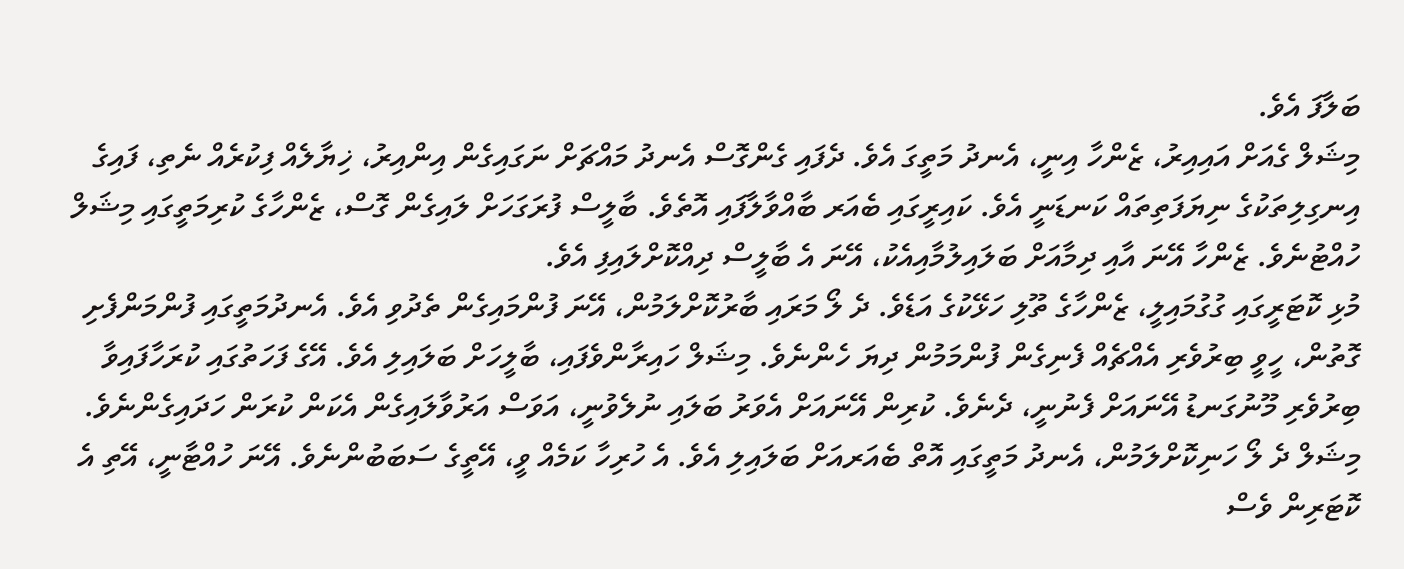ބަލާފަ އެވެ.
މިޝަލް ގެއަށް އައިއިރު، ޒެންހާ އިނީ، އެނދު މަތީގަ އެވެ. ދެފައި ގެންގޮސް އެނދު މައްޗަށް ނަގައިގެން އިންއިރު، ޚިޔާލެއް ފިކުރެއް ނެތި، ފައިގެ އިނގިލިތަކުގެ ނިޔަފަތިތައް ކަނޑަނީ އެވެ. ކައިރީގައި ބެއަރ ބާއްވާލާފައި އޮތެވެ. ބާލީސް ފުރަގަހަށް ލައިގެން ގޮސް، ޒެންހާގެ ކުރިމަތީގައި މިޝަލް ހުއްޓުނެވެ. ޒެންހާ އޭނަ އާއި ދިމާއަށް ބަލައިލުމާއިއެކު، އޭނަ އެ ބާލީސް ދިއްކޮށްލައިފި އެވެ.
މުޅި ކޮޓަރީގައި ގުގުމައިލީ، ޒެންހާގެ ތޫލި ހަޅޭކުގެ އަޑެވެ. ދެ ލޯ މަރައި ބާރުކޮށްލަމުން، އޭނަ ފުންމައިގެން ތެދުވި އެވެ. އެނދުމަތީގައި ފުންމަންފެށި ގޮތުން، ހީވީ ބިރުވެރި އެއްޗެއް ފެނިގެން ފުންމަމުން ދިޔަ ހެންނެވެ. މިޝަލް ހައިރާންވެފައި، ބާލީހަށް ބަލައިލި އެވެ. އޭގެ ފަހަތުގައި ކުރަހާފައިވާ ބިރުވެރި މޫނުގަނޑު އޭނައަށް ފެނުނީ، ދެނެވެ. ކުރިން އޭނައަށް އެވަރު ބަލައި ނުލެވުނީ، އަވަސް އަރުވާލައިގެން އެކަން ކުރަން ހަދައިގެންނެވެ.
މިޝަލް ދެ ލޯ ހަނިކޮށްލަމުން، އެނދު މަތީގައި އޮތް ބެއަރއަށް ބަލައިލި އެވެ. އެ ހުރިހާ ކަމެއް ވީ، އޭތީގެ ސަބަބުންނެވެ. އޭނަ ހުއްޓާނީ، އޭތި އެ ކޮޓަރިން ވެސް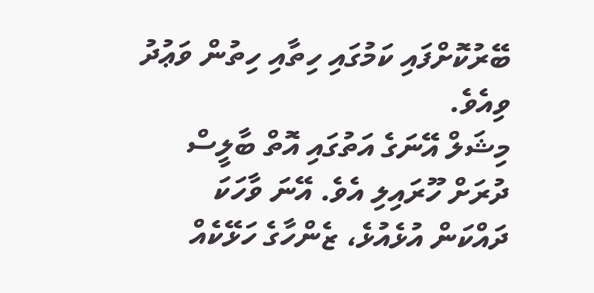ބޭރުކޮށްފައި ކަމުގައި ހިތާއި ހިތުން ވަޢުދު ވިއެވެ.
މިޝަލް އޭނަގެ އަތުގައި އޮތް ބާލީސް ދުރަށް ހޫރައިލި އެވެ. އޭނަ ވާހަކަ ދައްކަން އުޅެއުޅެ، ޒެންހާގެ ހަޅޭކެއް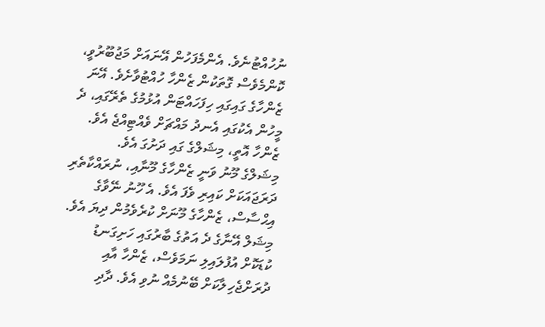ނުހުއްޓުނެވެ. އެންމެފަހުން އޭނައަށް މަޖުބޫރުވީ، ކޮންމެވެސް ގޮތަކުން ޒެންހާ ހުއްޓުވާށެވެ. އޭނަ ޒެންހާގެ ގައިގައި ހިފަހައްޓަން އުޅުމުގެ ތެރޭގައި، ދެ މީހުން އެކުގައި އެނދު މައްޗަށް ވެއްޓިއްޖެ އެވެ. ޒެންހާ އޮތީ، މިޝަލްގެ ގައި ދަށުގަ އެވެ.
މިޝަލްގެ މޫނު ވަނީ ޒެންހާގެ މޫނާއި، ނުރައްކާތެރި ދަރަޖައަކަށް ކައިރި ވެފަ އެވެ. އެ ހޫނު ނޭވާގެ އިޙްސާސް، ޒެންހާގެ މޫނަށް ކުރެވެމުން ދިޔަ އެވެ. މިޝަލް އޭނާގެ ދެ އަތުގެ ބާރުގައި ހަށިގަނޑު ކުޑަކޮށް އުފުލައިލި ނަމަވެސް، ޒެންހާ އާއި ދުރަށްޖެހިލާކަށް ބޭނުމެއް ނުވި އެވެ. ދާދި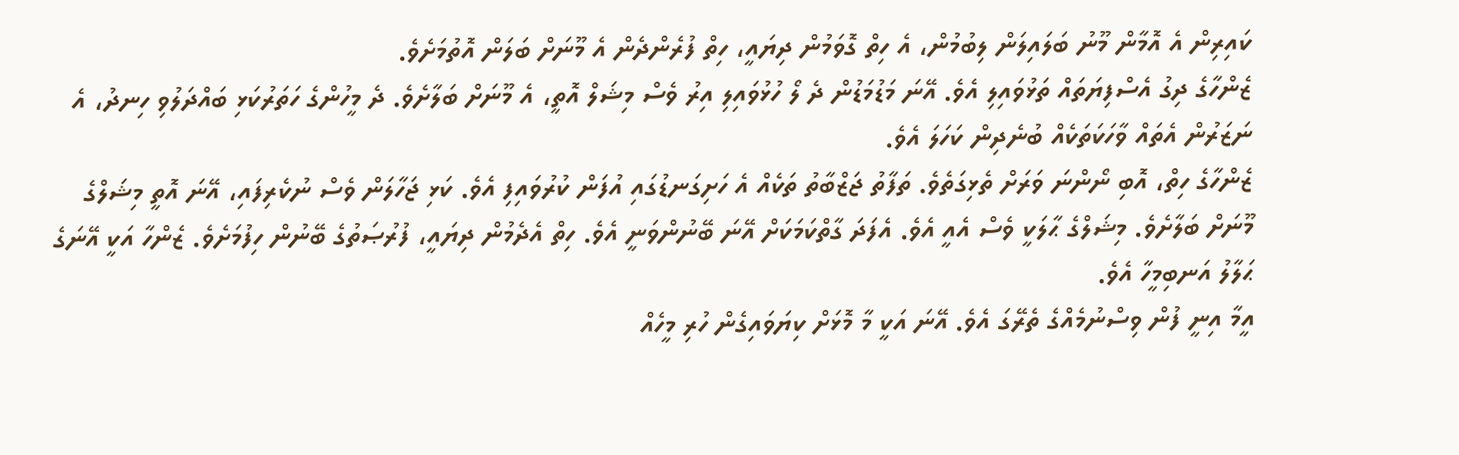ކައިރިން އެ އޮމާން މޫނު ބަލައިލަން ލިބުމުން، އެ ހިތް ގޮވަމުން ދިޔައީ، ހިތް ފުރެންދެން އެ މޫނަށް ބަލަން އޮތުމަށެވެ.
ޒެންހާގެ ދިގު އެސްފިޔަތައް ތަޅުވައިލި އެވެ. އޭނަ މަޑުމަޑުން ދެ ލޯ ހުޅުވައިލި އިރު ވެސް މިޝަލް އޮތީ، އެ މޫނަށް ބަލާށެވެ. ދެ މީހުންގެ ހަތަރުކަޅި ބައްދަލުވި ހިނދު، އެ ނަޒަރުން އެތައް ވާހަކަތަކެއް ބުނެދިން ކަހަލަ އެވެ.
ޒެންހާގެ ހިތް، އޮބި ނޯންނަ ވަރަށް ތެޅިގަތެވެ. ތަފާތު ޖަޒްބާތު ތަކެއް އެ ހަށިގަނޑުގައި އުފަން ކުރުވައިފި އެވެ. ކަޅި ޖަހާލަން ވެސް ނުކެރިފައި، އޭނަ އޮތީ މިޝަލްގެ މޫނަށް ބަލާށެވެ. މިޝަލްގެ ޙާލަކީ ވެސް އެއީ އެވެ. އެފަދަ ގާތްކަމަކަށް އޭނަ ބޭނުންވަނީ އެވެ. ހިތް އެދެމުން ދިޔައީ، ފުރުޞަތުގެ ބޭނުން ހިފުމަށެވެ. ޒެންހާ އަކީ އޭނަގެ ޙަލާލު އަނބިމީހާ އެވެ.
އީމާ އިނީ ފުން ވިސްނުމެއްގެ ތެރޭގަ އެވެ. އޭނަ އަކީ މާ މޮޅަށް ކިޔަވައިގެން ހުރި މީހެއް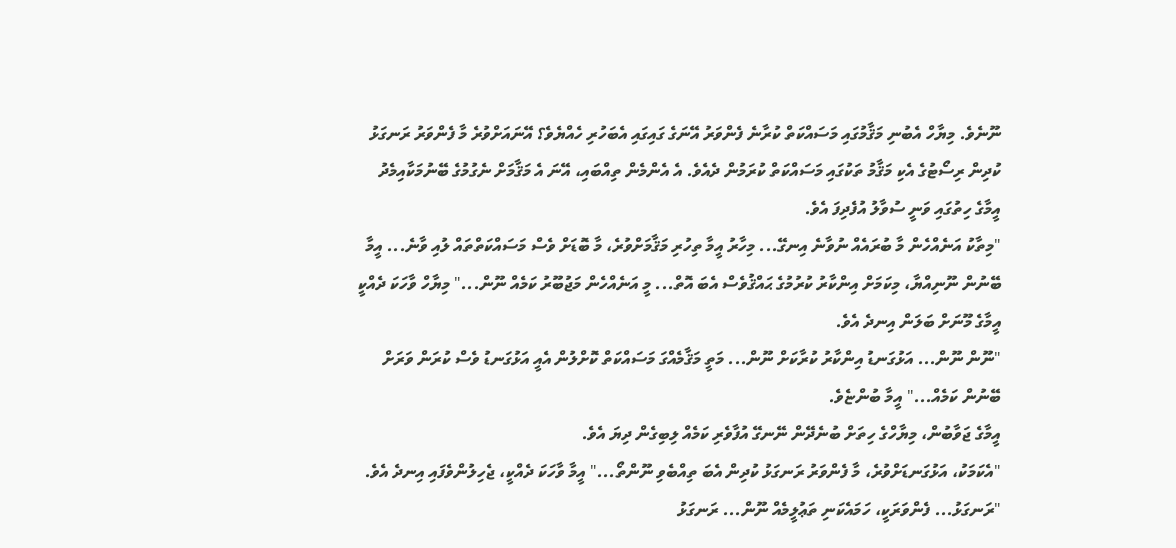ނޫނެވެ. މިޔާހް އެބުނި މަޤާމުގައި މަސައްކަތް ކުރާނެ ފެންވަރު އޭނަގެ ގައިގައި އެބަހުރި ހެއްޔެވެ؟ އޭނައަށްވުރެ މާ ފެންވަރު ރަނގަޅު ކުދިން ރިސޯޓުގެ އެކި މަޤާމު ތަކުގައި މަސައްކަތް ކުރަމުން ދެއެވެ. އެ އެންމެން ތިއްބައި، އޭނަ އެ މަޤާމަށް ނެގުމުގެ ބޭނުމަކާއިމެދު އީމާގެ ހިތުގައި ވަނީ ސުވާލު އުފެދިފަ އެވެ.
"މިތާކު އަނެއްހެން މާ ބުރައެއް ނުވާނެ އިނގޭ... މިހާރު އީމާ ތިހުރި މަޤާމަށްވުރެ، މާ ބޮޑަށް ވެސް މަސައްކަތްތައް ލުއި ވާނެ... އީމާ ބޭނުން ނޫނިއްޔާ، މިކަމަށް އިންކާރު ކުރުމުގެ ޙައްޤުވެސް އެބަ އޮތް... މީ އަނެއްހެން މަޖުބޫރު ކަމެއް ނޫން..." މިޔާހް ވާހަކަ ދެއްކީ އީމާގެ މޫނަށް ބަލަން އިނދެ އެވެ.
"ނޫން ނޫން... އަޅުގަނޑު އިންކާރު ކުރާކަށް ނޫން... މަތީ މަޤާމެއްގަ މަސައްކަތް ކޮށްލުން އެއީ އަޅުގަނޑު ވެސް ކުރަން ވަރަށް ބޭނުން ކަމެއް..." އީމާ ބުންޏެވެ.
އީމާގެ ޖަވާބުން، މިޔާހްގެ ހިތަށް ބުނެދޭން ނޭނގޭ އުފާވެރި ކަމެއް ލިބިގެން ދިޔަ އެވެ.
"އެކަމަކު، އަޅުގަނޑަށްވުރެ، މާ ފެންވަރު ރަނގަޅު ކުދިން އެބަ ތިއްބެވި ނޫންތޯ..." އީމާ ވާހަކަ ދެއްކީ، ޖެހިލުންވެފައި އިނދެ އެވެ.
"ރަނގަޅު... ފެންވަރަކީ، ހަމައެކަނި ތަޢުލީމެއް ނޫން... ރަނގަޅު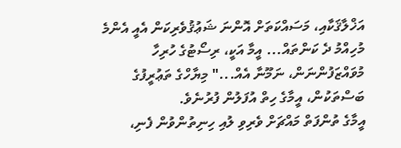އަޚްލާޤަކާއި، މަސައްކަތަށް އޮންނަ ޝަޢުޤުވެރިކަން އެއީ އެންމެ މުހިއްމު ދެ ކަންތައް... އީމާ އަކީ، ރިސޯޓުގެ ހުރިހާ މުވައްޒަފުންނަން، ނަމޫނާ އެއް..." މިޔާހްގެ ތަޢުރީފުގެ ބަސްތަކުން، އީމާގެ ހިތް އުފަލުން ފުރުނެވެ.
އީމާގެ ތުންފަތް މައްޗަށް ވެރިވި ލުއި ހިނިތުންވުން ފެނި،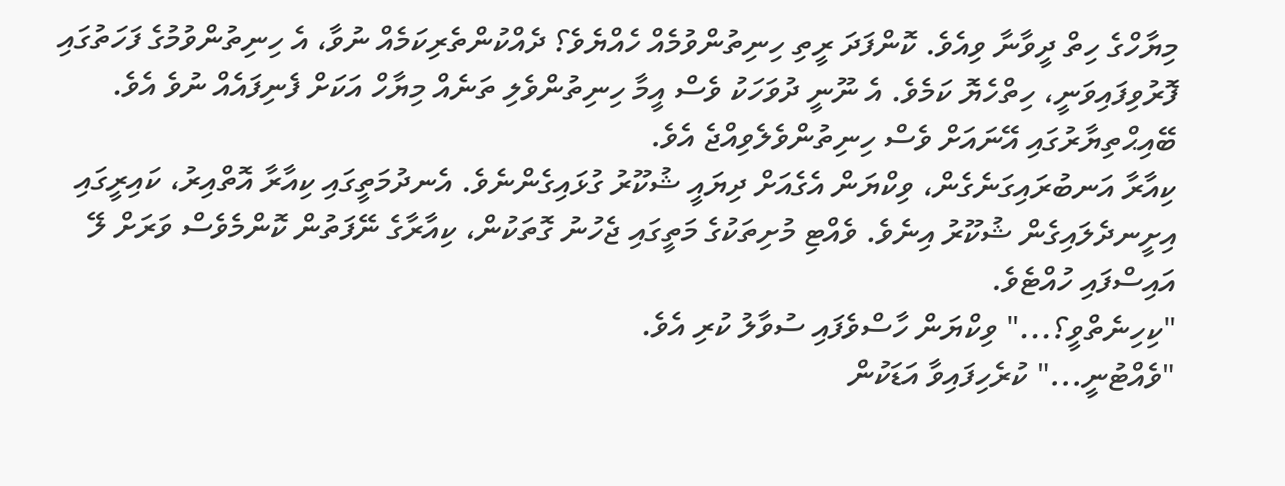މިޔާހްގެ ހިތް ދީވާނާ ވިއެވެ. ކޮންފަދަ ރީތި ހިނިތުންވުމެއް ހެއްޔެވެ؟ ދެއްކުންތެރިކަމެއް ނުވާ، އެ ހިނިތުންވުމުގެ ފަހަތުގައި ފޮރުވިފައިވަނީ، ހިތްހެޔޮ ކަމެވެ. އެ ނޫނީ ދުވަހަކު ވެސް އީމާ ހިނިތުންވެލި ތަނެއް މިޔާހް އަކަށް ފެނިފައެއް ނުވެ އެވެ. ބޭއިޙްތިޔާރުގައި އޭނައަށް ވެސް ހިނިތުންވެލެވިއްޖެ އެވެ.
ކިއާރާ އަނބުރައިގަނެގެން، ވިކްޔަން އެގެއަށް ދިޔައީ ޝުކޫރު ގުޅައިގެންނެވެ. އެނދުމަތީގައި ކިއާރާ އޮތްއިރު، ކައިރީގައި އިށީނދެލައިގެން ޝުކޫރު އިނެވެ. ވެއްޓި މުށިތަކުގެ މަތީގައި ޖެހުނު ގޮތަކުން، ކިއާރާގެ ނޭފަތުން ކޮންމެވެސް ވަރަށް ލޭ އައިސްފައި ހުއްޓެވެ.
"ކިހިނެތްވީ؟..." ވިކްޔަން ހާސްވެފައި ސުވާލު ކުރި އެވެ.
"ވެއްޓުނީ..." ކުރެހިފައިވާ އަޑަކުން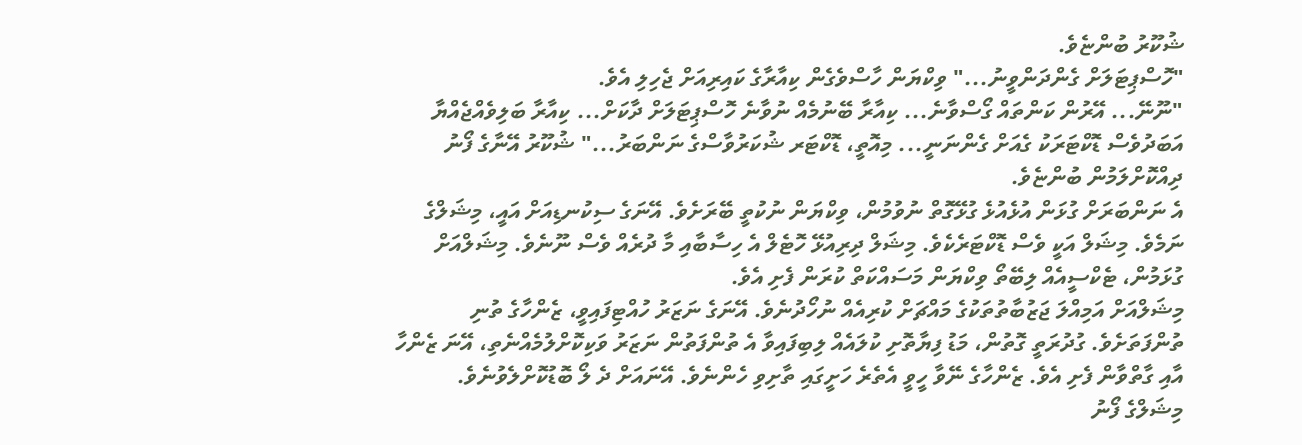ޝުކޫރު ބުންޏެވެ.
"ހޮސްޕިޓަލަށް ގެންދަންވީނު..." ވިކްޔަން ހާސްވެގެން ކިއާރާގެ ކައިރިއަށް ޖެހިލި އެވެ.
"ނޫނޭ... އޭރުން ކަންތައް ގޯސްވާނެ... ކިއާރާ ބޭނުމެއް ނުވާނެ ހޮސްޕިޓަލަށް ދާކަށް... ކިއާރާ ބަލިވެއްޖެއްޔާ އަބަދުވެސް ޑޮކްޓަރަކު ގެއަށް ގެންނަނީ... މިއޮތީ، ޑޮކްޓަރ ޝުކަރުވާސްގެ ނަންބަރު..." ޝުކޫރު އޭނާގެ ފޯނު ދިއްކޮށްލަމުން ބުންޏެވެ.
އެ ނަންބަރަށް ގުޅަން އުޅެއުޅެ ގުޅޭގޮތް ނުވުމުން، ވިކްޔަން ނުކުތީ ބޭރަށެވެ. އޭނަގެ ސިކުނޑިއަށް އައީ، މިޝަލްގެ ނަމެވެ. މިޝަލް އަކީ ވެސް ޑޮކްޓަރެކެވެ. މިޝަލް ދިރިއުޅޭ ހޮޓެލް އެ ހިސާބާއި މާ ދުރެއް ވެސް ނޫނެވެ. މިޝަލްއަށް ގުޅަމުން، ޓެކްސީއެއް ލިބޭތޯ ވިކްޔަން މަސައްކަތް ކުރަން ފެށި އެވެ.
މިޝަލްއަށް އަމިއްލަ ޖަޒުބާތުތަކުގެ މައްޗަށް ކުރިއެއް ނުހޯދުނެވެ. އޭނަގެ ނަޒަރު ހުއްޓިފައިވީ، ޒެންހާގެ ތުނި ތުންފަތަށެވެ. ގުދުރަތީ ގޮތުން، މަޑު ފިޔާތޮށި ކުލައެއް ލިބިފައިވާ އެ ތުންފަތުން ނަޒަރު ވަކިކޮށްލުމެއްނެތި، އޭނަ ޒެންހާ އާއި ގާތްވާން ފެށި އެވެ. ޒެންހާގެ ނޭވާ ހީވީ އެތެރެ ހަށީގައި ތާށިވި ހެންނެވެ. އޭނައަށް ދެ ލޯ ބޮޑުކޮށްލެވުނެވެ.
މިޝަލްގެ ފޯނު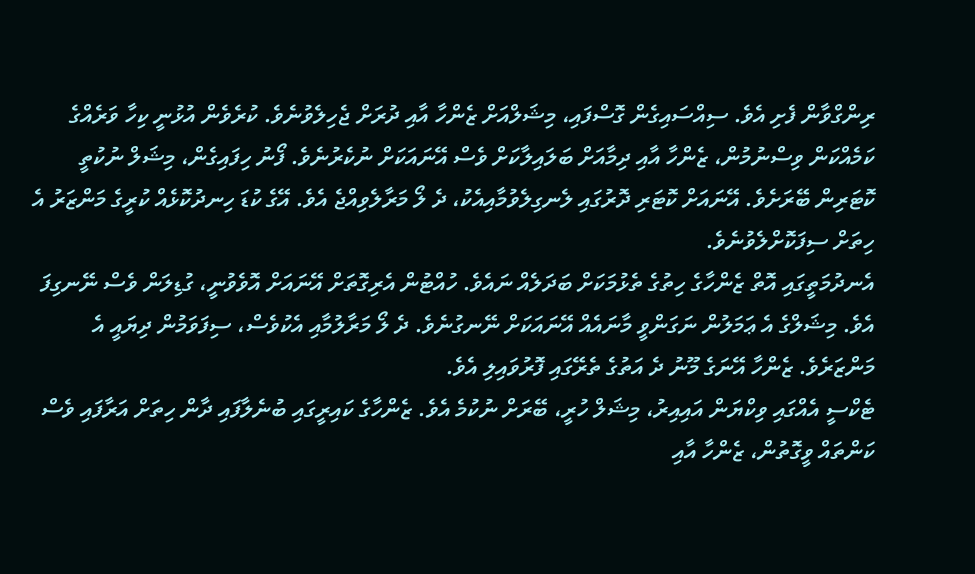ރިންގްވާން ފެށި އެވެ. ސިއްސައިގެން ގޮސްފައި، މިޝަލްއަށް ޒެންހާ އާއި ދުރަށް ޖެހިލެވުނެވެ. ކުރެވެން އުޅުނީ ކިހާ ވަރެއްގެ ކަމެއްކަން ވިސްނުމުން، ޒެންހާ އާއި ދިމާއަށް ބަލައިލާކަށް ވެސް އޭނައަކަށް ނުކެރުނެވެ. ފޯނު ހިފައިގެން، މިޝަލް ނުކުތީ ކޮޓަރިން ބޭރަށެވެ. އޭނައަށް ކޮޓަރި ދޮރުގައި ލެނގިލެވުމާއިއެކު، ދެ ލޯ މަރާލެވިއްޖެ އެވެ. އޭގެ ކުޑަ ހިނދުކޮޅެއް ކުރީގެ މަންޒަރު އެ ހިތަށް ސިފަކޮށްލެވުނެވެ.
އެނދުމަތީގައި އޮތް ޒެންހާގެ ހިތުގެ ތެޅުމަކަށް ބަދަލެއް ނައެވެ. ހުއްޓުން އެރިގޮތަށް އޭނައަށް އޮވެވުނީ، ގުޑިލަން ވެސް ނޭނގިފަ އެވެ. މިޝަލްގެ އެ ޢަމަލުން ނަގަންވީ މާނައެއް އޭނައަކަށް ނޭނގުނެވެ. ދެ ލޯ މަރާލުމާއި އެކުވެސް، ސިފަވަމުން ދިޔައީ އެ މަންޒަރެވެ. ޒެންހާ އޭނަގެ މޫނު ދެ އަތުގެ ތެރޭގައި ފޮރުވައިލި އެވެ.
ޓެކްސީ އެއްގައި ވިކްޔަން އައިއިރު، މިޝަލް ހުރީ، ބޭރަށް ނުކުމެ އެވެ. ޒެންހާގެ ކައިރީގައި ބުނެލާފައި ދާން ހިތަށް އަރާފައި ވެސް ކަންތައް ވީގޮތުން، ޒެންހާ އާއި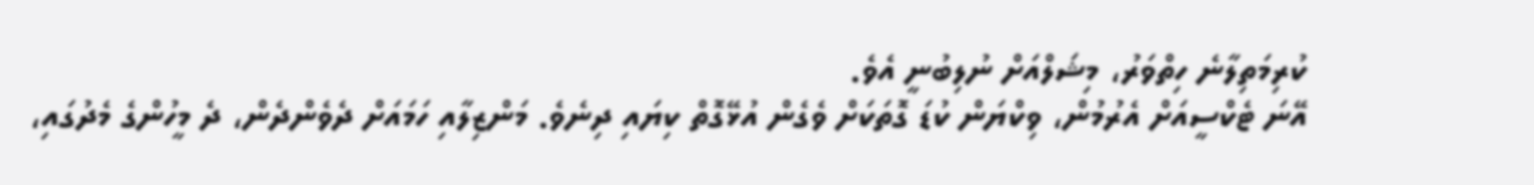ކުރިމަތިލާނެ ހިތްވަރު، މިޝަލްއަށް ނުލިބުނީ އެވެ.
އޭނަ ޓެކްސީއަށް އެރުމުން، ވިކްޔަން ކުޑަ ގޮތަކަށް ވެގެން އުޅޭގޮތް ކިޔައި ދިނެވެ. މަންޒިލާއި ހަމައަށް ދެވެންދެން، ދެ މީހުންގެ މެދުގައި،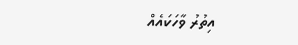އިތުރު ވާހަކައެއް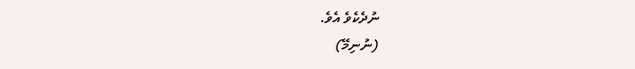ނުދެކެވެ އެވެ.
(ނުނިމޭ)